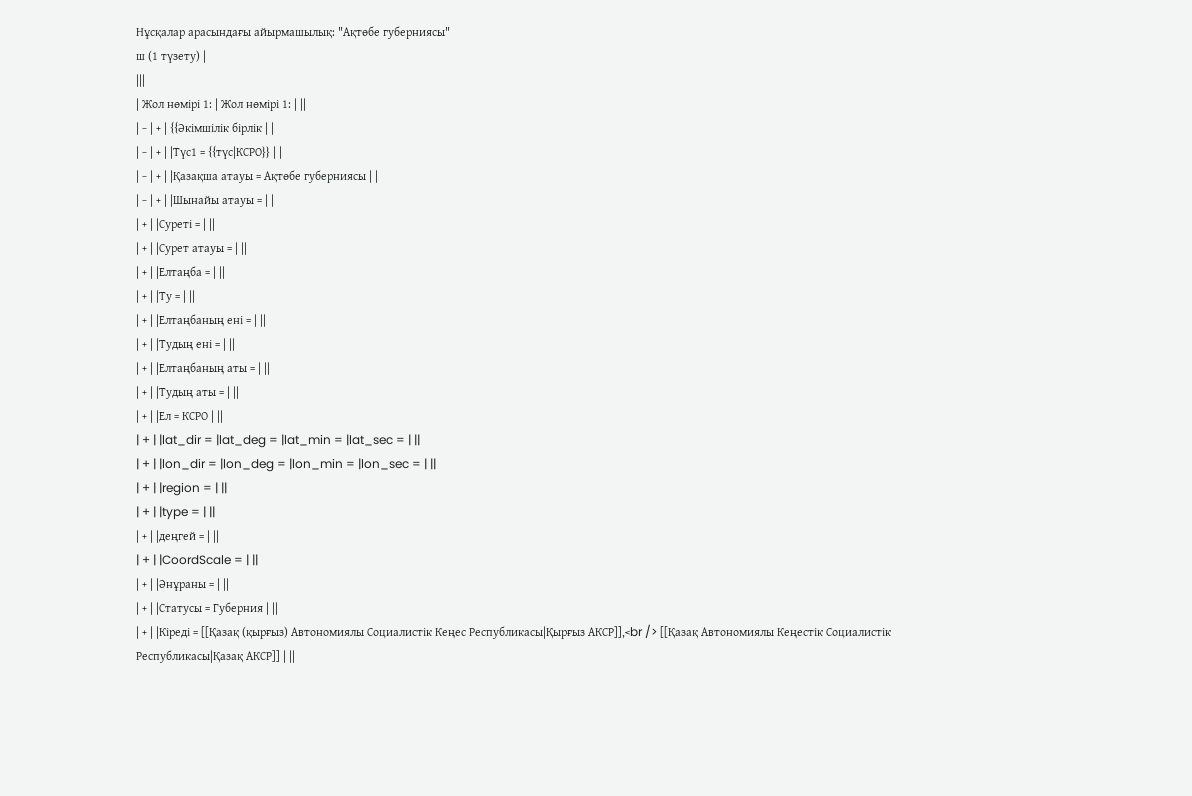Нұсқалар арасындағы айырмашылық: "Ақтөбе губерниясы"
ш (1 түзету) |
|||
| Жол нөмірі 1: | Жол нөмірі 1: | ||
| − | + | {{Әкімшілік бірлік | |
| − | + | |Түс1 = {{түс|КСРО}} | |
| − | + | |Қазақша атауы = Ақтөбе губерниясы | |
| − | + | |Шынайы атауы = | |
| + | |Суреті = | ||
| + | |Сурет атауы = | ||
| + | |Елтаңба = | ||
| + | |Ту = | ||
| + | |Елтаңбаның ені = | ||
| + | |Тудың ені = | ||
| + | |Елтаңбаның аты = | ||
| + | |Тудың аты = | ||
| + | |Ел = КСРО | ||
| + | |lat_dir = |lat_deg = |lat_min = |lat_sec = | ||
| + | |lon_dir = |lon_deg = |lon_min = |lon_sec = | ||
| + | |region = | ||
| + | |type = | ||
| + | |деңгей = | ||
| + | |CoordScale = | ||
| + | |Әнұраны = | ||
| + | |Статусы = Губерния | ||
| + | |Кіреді = [[Қазақ (қырғыз) Автономиялы Социалистік Кеңес Республикасы|Қырғыз АКСР]],<br /> [[Қазақ Автономиялы Кеңестік Социалистік Республикасы|Қазақ АКСР]] | ||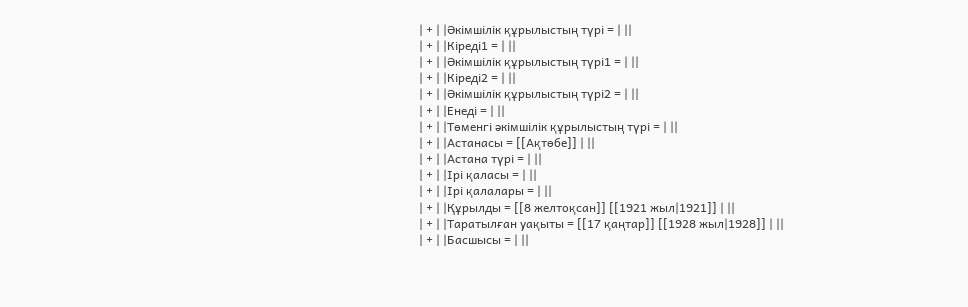| + | |Әкімшілік құрылыстың түрі = | ||
| + | |Кіреді1 = | ||
| + | |Әкімшілік құрылыстың түрі1 = | ||
| + | |Кіреді2 = | ||
| + | |Әкімшілік құрылыстың түрі2 = | ||
| + | |Енеді = | ||
| + | |Төменгі әкімшілік құрылыстың түрі = | ||
| + | |Астанасы = [[Ақтөбе]] | ||
| + | |Астана түрі = | ||
| + | |Ірі қаласы = | ||
| + | |Ірі қалалары = | ||
| + | |Құрылды = [[8 желтоқсан]] [[1921 жыл|1921]] | ||
| + | |Таратылған уақыты = [[17 қаңтар]] [[1928 жыл|1928]] | ||
| + | |Басшысы = | ||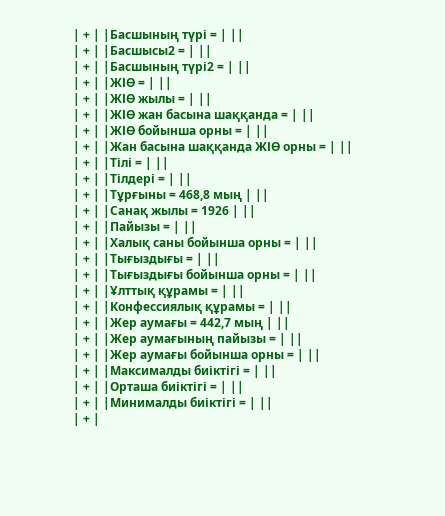| + | |Басшының түрі = | ||
| + | |Басшысы2 = | ||
| + | |Басшының түрі2 = | ||
| + | |ЖІӨ = | ||
| + | |ЖІӨ жылы = | ||
| + | |ЖІӨ жан басына шаққанда = | ||
| + | |ЖІӨ бойынша орны = | ||
| + | |Жан басына шаққанда ЖІӨ орны = | ||
| + | |Тілі = | ||
| + | |Тілдері = | ||
| + | |Тұрғыны = 468,8 мың | ||
| + | |Санақ жылы = 1926 | ||
| + | |Пайызы = | ||
| + | |Халық саны бойынша орны = | ||
| + | |Тығыздығы = | ||
| + | |Тығыздығы бойынша орны = | ||
| + | |Ұлттық құрамы = | ||
| + | |Конфессиялық құрамы = | ||
| + | |Жер аумағы = 442,7 мың | ||
| + | |Жер аумағының пайызы = | ||
| + | |Жер аумағы бойынша орны = | ||
| + | |Максималды биіктігі = | ||
| + | |Орташа биіктігі = | ||
| + | |Минималды биіктігі = | ||
| + |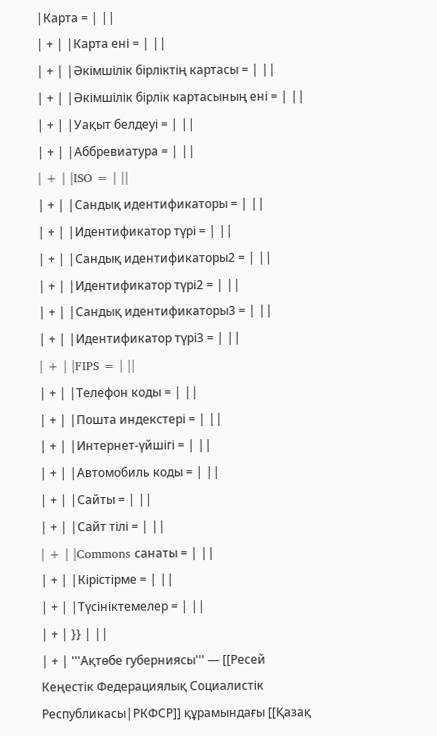|Карта = | ||
| + | |Карта ені = | ||
| + | |Әкімшілік бірліктің картасы = | ||
| + | |Әкімшілік бірлік картасының ені = | ||
| + | |Уақыт белдеуі = | ||
| + | |Аббревиатура = | ||
| + | |ISO = | ||
| + | |Сандық идентификаторы = | ||
| + | |Идентификатор түрі = | ||
| + | |Сандық идентификаторы2 = | ||
| + | |Идентификатор түрі2 = | ||
| + | |Сандық идентификаторы3 = | ||
| + | |Идентификатор түрі3 = | ||
| + | |FIPS = | ||
| + | |Телефон коды = | ||
| + | |Пошта индекстері = | ||
| + | |Интернет-үйшігі = | ||
| + | |Автомобиль коды = | ||
| + | |Сайты = | ||
| + | |Сайт тілі = | ||
| + | |Commons санаты = | ||
| + | |Кірістірме = | ||
| + | |Түсініктемелер = | ||
| + | }} | ||
| + | '''Ақтөбе губерниясы''' — [[Ресей Кеңестік Федерациялық Социалистік Республикасы|РКФСР]] құрамындағы [[Қазақ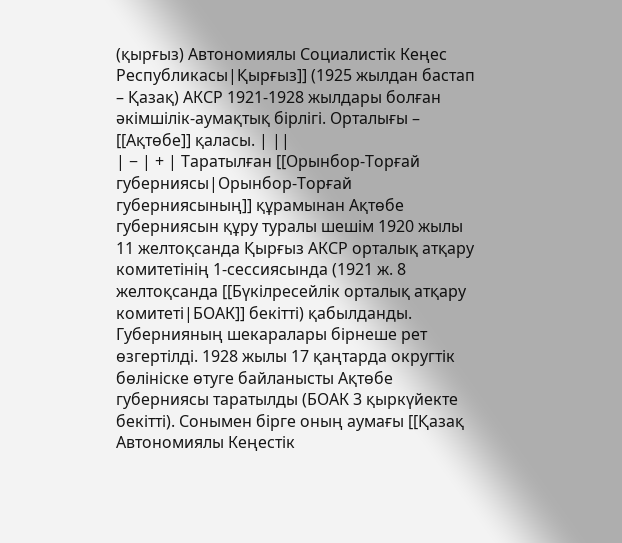(қырғыз) Автономиялы Социалистік Кеңес Республикасы|Қырғыз]] (1925 жылдан бастап – Қазақ) АКСР 1921-1928 жылдары болған әкімшілік-аумақтық бірлігі. Орталығы – [[Ақтөбе]] қаласы. | ||
| − | + | Таратылған [[Орынбор-Торғай губерниясы|Орынбор-Торғай губерниясының]] құрамынан Ақтөбе губерниясын құру туралы шешім 1920 жылы 11 желтоқсанда Қырғыз АКСР орталық атқару комитетінің 1-сессиясында (1921 ж. 8 желтоқсанда [[Бүкілресейлік орталық атқару комитеті|БОАК]] бекітті) қабылданды. Губернияның шекаралары бірнеше рет өзгертілді. 1928 жылы 17 қаңтарда округтік бөлініске өтуге байланысты Ақтөбе губерниясы таратылды (БОАК 3 қыркүйекте бекітті). Сонымен бірге оның аумағы [[Қазақ Автономиялы Кеңестік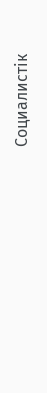Социалистік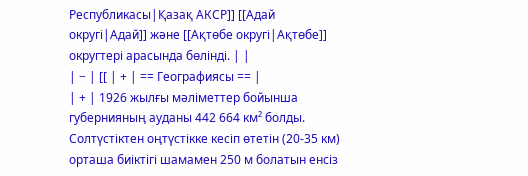Республикасы|Қазақ АКСР]] [[Адай округі|Адай]] және [[Ақтөбе округі|Ақтөбе]] округтері арасында бөлінді. | |
| − | [[ | + | == Географиясы == |
| + | 1926 жылғы мәліметтер бойынша губернияның ауданы 442 664 км² болды. Солтүстіктен оңтүстікке кесіп өтетін (20-35 км) орташа биіктігі шамамен 250 м болатын енсіз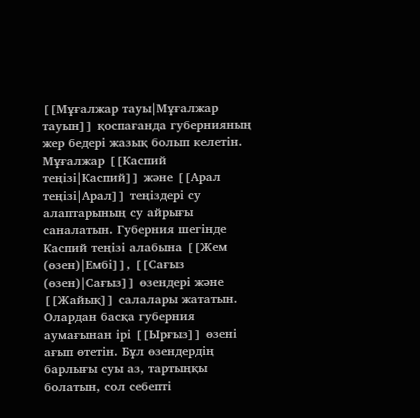[[Мұғалжар тауы|Мұғалжар тауын]] қоспағанда губернияның жер бедері жазық болып келетін. Мұғалжар [[Каспий теңізі|Каспий]] және [[Арал теңізі|Арал]] теңіздері су алаптарының су айрығы саналатын. Губерния шегінде Каспий теңізі алабына [[Жем (өзен)|Ембі]], [[Сағыз (өзен)|Сағыз]] өзендері және [[Жайық]] салалары жататын. Олардан басқа губерния аумағынан ірі [[Ырғыз]] өзені ағып өтетін. Бұл өзендердің барлығы суы аз, тартыңқы болатын, сол себепті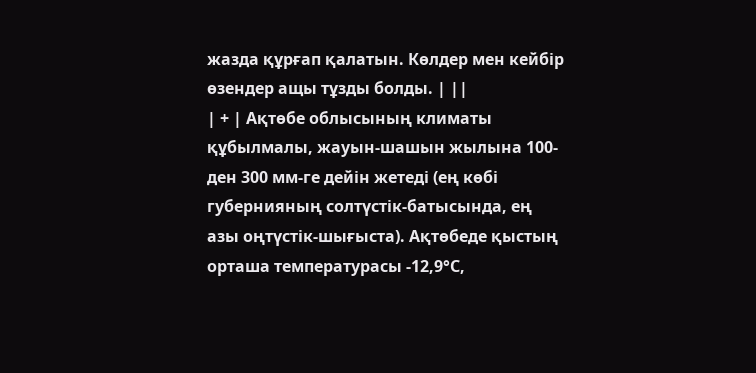жазда құрғап қалатын. Көлдер мен кейбір өзендер ащы тұзды болды. | ||
| + | Ақтөбе облысының климаты құбылмалы, жауын-шашын жылына 100-ден 300 мм-ге дейін жетеді (ең көбі губернияның солтүстік-батысында, ең азы оңтүстік-шығыста). Ақтөбеде қыстың орташа температурасы -12,9°С,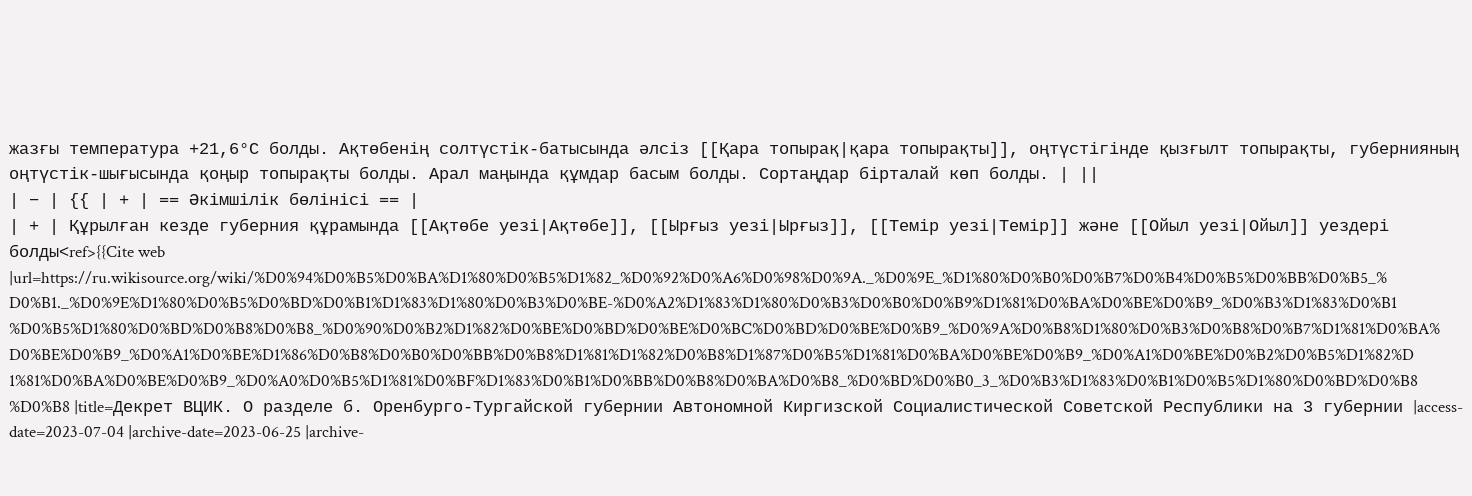жазғы температура +21,6°С болды. Ақтөбенің солтүстік-батысында әлсіз [[Қара топырақ|қара топырақты]], оңтүстігінде қызғылт топырақты, губернияның оңтүстік-шығысында қоңыр топырақты болды. Арал маңында құмдар басым болды. Сортаңдар бірталай көп болды. | ||
| − | {{ | + | == Әкімшілік бөлінісі == |
| + | Құрылған кезде губерния құрамында [[Ақтөбе уезі|Ақтөбе]], [[Ырғыз уезі|Ырғыз]], [[Темір уезі|Темір]] және [[Ойыл уезі|Ойыл]] уездері болды<ref>{{Cite web |url=https://ru.wikisource.org/wiki/%D0%94%D0%B5%D0%BA%D1%80%D0%B5%D1%82_%D0%92%D0%A6%D0%98%D0%9A._%D0%9E_%D1%80%D0%B0%D0%B7%D0%B4%D0%B5%D0%BB%D0%B5_%D0%B1._%D0%9E%D1%80%D0%B5%D0%BD%D0%B1%D1%83%D1%80%D0%B3%D0%BE-%D0%A2%D1%83%D1%80%D0%B3%D0%B0%D0%B9%D1%81%D0%BA%D0%BE%D0%B9_%D0%B3%D1%83%D0%B1%D0%B5%D1%80%D0%BD%D0%B8%D0%B8_%D0%90%D0%B2%D1%82%D0%BE%D0%BD%D0%BE%D0%BC%D0%BD%D0%BE%D0%B9_%D0%9A%D0%B8%D1%80%D0%B3%D0%B8%D0%B7%D1%81%D0%BA%D0%BE%D0%B9_%D0%A1%D0%BE%D1%86%D0%B8%D0%B0%D0%BB%D0%B8%D1%81%D1%82%D0%B8%D1%87%D0%B5%D1%81%D0%BA%D0%BE%D0%B9_%D0%A1%D0%BE%D0%B2%D0%B5%D1%82%D1%81%D0%BA%D0%BE%D0%B9_%D0%A0%D0%B5%D1%81%D0%BF%D1%83%D0%B1%D0%BB%D0%B8%D0%BA%D0%B8_%D0%BD%D0%B0_3_%D0%B3%D1%83%D0%B1%D0%B5%D1%80%D0%BD%D0%B8%D0%B8 |title=Декрет ВЦИК. О разделе б. Оренбурго-Тургайской губернии Автономной Киргизской Социалистической Советской Республики на 3 губернии |access-date=2023-07-04 |archive-date=2023-06-25 |archive-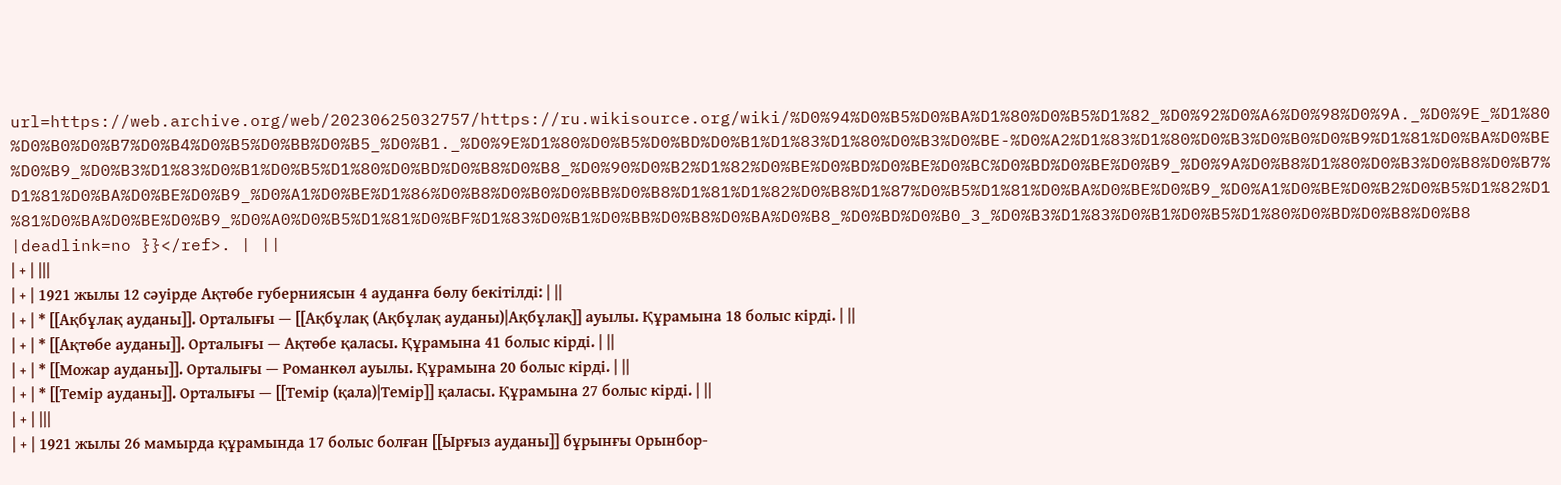url=https://web.archive.org/web/20230625032757/https://ru.wikisource.org/wiki/%D0%94%D0%B5%D0%BA%D1%80%D0%B5%D1%82_%D0%92%D0%A6%D0%98%D0%9A._%D0%9E_%D1%80%D0%B0%D0%B7%D0%B4%D0%B5%D0%BB%D0%B5_%D0%B1._%D0%9E%D1%80%D0%B5%D0%BD%D0%B1%D1%83%D1%80%D0%B3%D0%BE-%D0%A2%D1%83%D1%80%D0%B3%D0%B0%D0%B9%D1%81%D0%BA%D0%BE%D0%B9_%D0%B3%D1%83%D0%B1%D0%B5%D1%80%D0%BD%D0%B8%D0%B8_%D0%90%D0%B2%D1%82%D0%BE%D0%BD%D0%BE%D0%BC%D0%BD%D0%BE%D0%B9_%D0%9A%D0%B8%D1%80%D0%B3%D0%B8%D0%B7%D1%81%D0%BA%D0%BE%D0%B9_%D0%A1%D0%BE%D1%86%D0%B8%D0%B0%D0%BB%D0%B8%D1%81%D1%82%D0%B8%D1%87%D0%B5%D1%81%D0%BA%D0%BE%D0%B9_%D0%A1%D0%BE%D0%B2%D0%B5%D1%82%D1%81%D0%BA%D0%BE%D0%B9_%D0%A0%D0%B5%D1%81%D0%BF%D1%83%D0%B1%D0%BB%D0%B8%D0%BA%D0%B8_%D0%BD%D0%B0_3_%D0%B3%D1%83%D0%B1%D0%B5%D1%80%D0%BD%D0%B8%D0%B8 |deadlink=no }}</ref>. | ||
| + | |||
| + | 1921 жылы 12 сәуірде Ақтөбе губерниясын 4 ауданға бөлу бекітілді: | ||
| + | * [[Ақбұлақ ауданы]]. Орталығы — [[Ақбұлақ (Ақбұлақ ауданы)|Ақбұлақ]] ауылы. Құрамына 18 болыс кірді. | ||
| + | * [[Ақтөбе ауданы]]. Орталығы — Ақтөбе қаласы. Құрамына 41 болыс кірді. | ||
| + | * [[Можар ауданы]]. Орталығы — Романкөл ауылы. Құрамына 20 болыс кірді. | ||
| + | * [[Темір ауданы]]. Орталығы — [[Темір (қала)|Темір]] қаласы. Құрамына 27 болыс кірді. | ||
| + | |||
| + | 1921 жылы 26 мамырда құрамында 17 болыс болған [[Ырғыз ауданы]] бұрынғы Орынбор-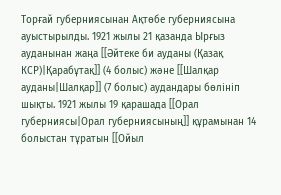Торғай губерниясынан Ақтөбе губерниясына ауыстырылды. 1921 жылы 21 қазанда Ырғыз ауданынан жаңа [[Әйтеке би ауданы (Қазақ КСР)|Қарабұтақ]] (4 болыс) және [[Шалқар ауданы|Шалқар]] (7 болыс) аудандары бөлініп шықты. 1921 жылы 19 қарашада [[Орал губерниясы|Орал губерниясының]] құрамынан 14 болыстан тұратын [[Ойыл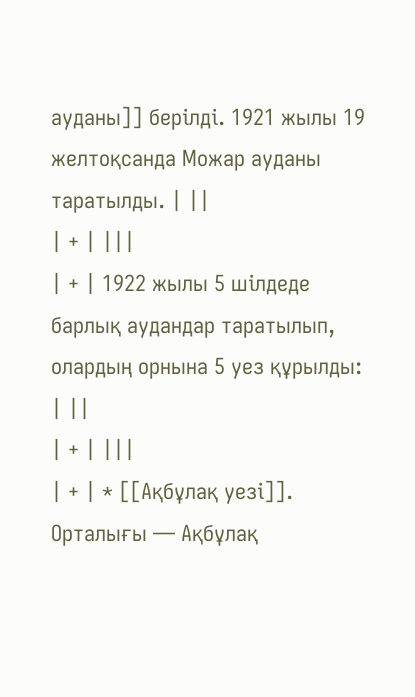ауданы]] берілді. 1921 жылы 19 желтоқсанда Можар ауданы таратылды. | ||
| + | |||
| + | 1922 жылы 5 шілдеде барлық аудандар таратылып, олардың орнына 5 уез құрылды: | ||
| + | |||
| + | * [[Ақбұлақ уезі]]. Орталығы — Ақбұлақ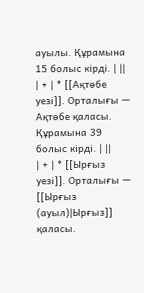ауылы. Құрамына 15 болыс кірді. | ||
| + | * [[Ақтөбе уезі]]. Орталығы — Ақтөбе қаласы. Құрамына 39 болыс кірді. | ||
| + | * [[Ырғыз уезі]]. Орталығы — [[Ырғыз (ауыл)|Ырғыз]] қаласы.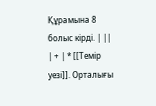Құрамына 8 болыс кірді. | ||
| + | * [[Темір уезі]]. Орталығы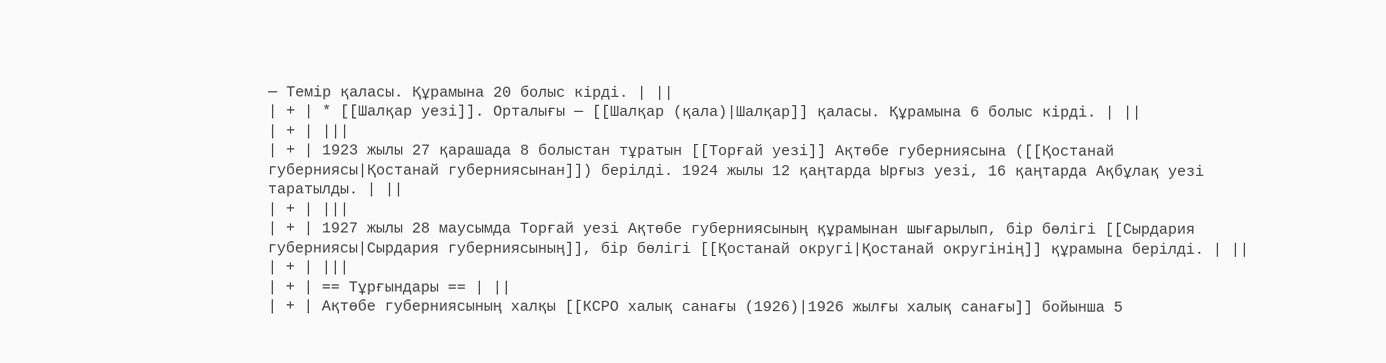— Темір қаласы. Құрамына 20 болыс кірді. | ||
| + | * [[Шалқар уезі]]. Орталығы — [[Шалқар (қала)|Шалқар]] қаласы. Құрамына 6 болыс кірді. | ||
| + | |||
| + | 1923 жылы 27 қарашада 8 болыстан тұратын [[Торғай уезі]] Ақтөбе губерниясына ([[Қостанай губерниясы|Қостанай губерниясынан]]) берілді. 1924 жылы 12 қаңтарда Ырғыз уезі, 16 қаңтарда Ақбұлақ уезі таратылды. | ||
| + | |||
| + | 1927 жылы 28 маусымда Торғай уезі Ақтөбе губерниясының құрамынан шығарылып, бір бөлігі [[Сырдария губерниясы|Сырдария губерниясының]], бір бөлігі [[Қостанай округі|Қостанай округінің]] құрамына берілді. | ||
| + | |||
| + | == Тұрғындары == | ||
| + | Ақтөбе губерниясының халқы [[КСРО халық санағы (1926)|1926 жылғы халық санағы]] бойынша 5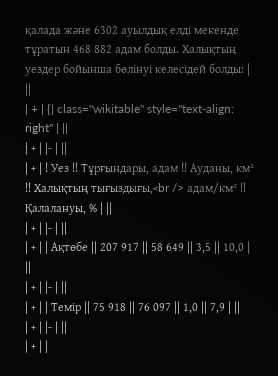қалада және 6302 ауылдық елді мекенде тұратын 468 882 адам болды. Халықтың уездер бойынша бөлінуі келесідей болды: | ||
| + | {| class="wikitable" style="text-align: right" | ||
| + | |- | ||
| + | ! Уез !! Тұрғындары, адам !! Ауданы, км² !! Халықтың тығыздығы,<br /> адам/км² !! Қалалануы, % | ||
| + | |- | ||
| + | | Ақтөбе || 207 917 || 58 649 || 3,5 || 10,0 | ||
| + | |- | ||
| + | | Темір || 75 918 || 76 097 || 1,0 || 7,9 | ||
| + | |- | ||
| + | |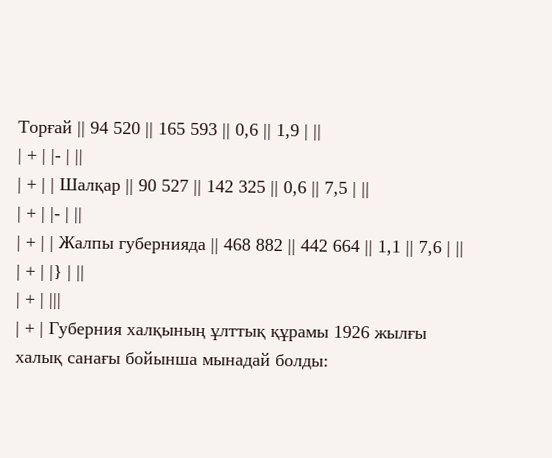Торғай || 94 520 || 165 593 || 0,6 || 1,9 | ||
| + | |- | ||
| + | | Шалқар || 90 527 || 142 325 || 0,6 || 7,5 | ||
| + | |- | ||
| + | | Жалпы губернияда || 468 882 || 442 664 || 1,1 || 7,6 | ||
| + | |} | ||
| + | |||
| + | Губерния халқының ұлттық құрамы 1926 жылғы халық санағы бойынша мынадай болды: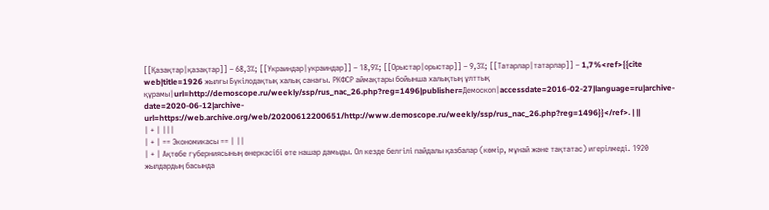[[Қазақтар|қазақтар]] – 68,3%; [[Украиндар|украиндар]] – 18,9%; [[Орыстар|орыстар]] – 9,3%; [[Татарлар|татарлар]] – 1,7%<ref>{{cite web|title=1926 жылғы Бүкілодақтық халық санағы. РКФСР аймақтары бойынша халықтың ұлттық құрамы|url=http://demoscope.ru/weekly/ssp/rus_nac_26.php?reg=1496|publisher=Демоскоп|accessdate=2016-02-27|language=ru|archive-date=2020-06-12|archive-url=https://web.archive.org/web/20200612200651/http://www.demoscope.ru/weekly/ssp/rus_nac_26.php?reg=1496}}</ref>. | ||
| + | |||
| + | == Экономикасы == | ||
| + | Ақтөбе губерниясының өнеркәсібі өте нашар дамыды. Ол кезде белгілі пайдалы қазбалар (көмір, мұнай және тақтатас) игерілмеді. 1920 жылдардың басында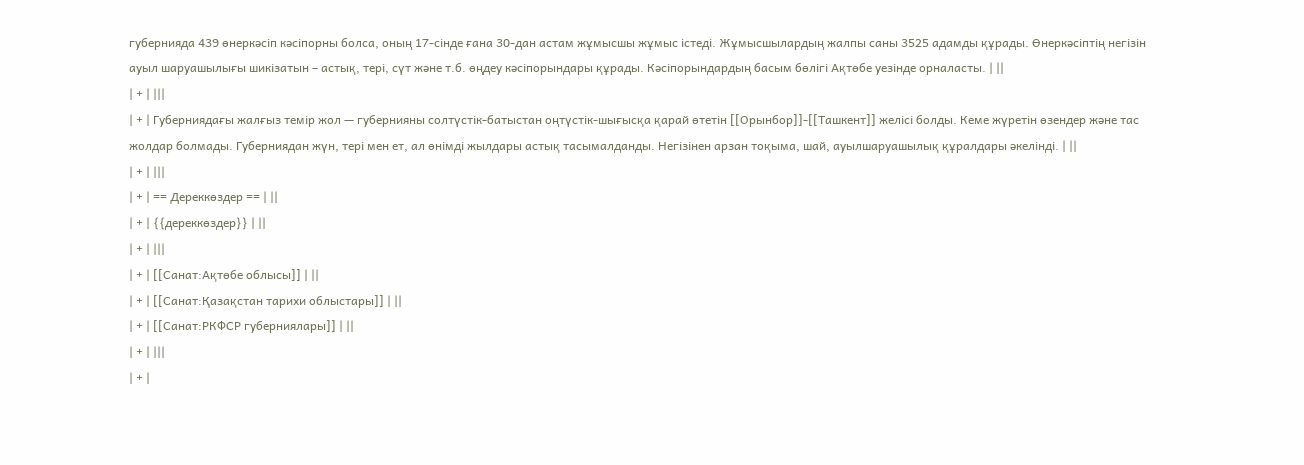губернияда 439 өнеркәсіп кәсіпорны болса, оның 17-сінде ғана 30-дан астам жұмысшы жұмыс істеді. Жұмысшылардың жалпы саны 3525 адамды құрады. Өнеркәсіптің негізін ауыл шаруашылығы шикізатын – астық, тері, сүт және т.б. өңдеу кәсіпорындары құрады. Кәсіпорындардың басым бөлігі Ақтөбе уезінде орналасты. | ||
| + | |||
| + | Губерниядағы жалғыз темір жол — губернияны солтүстік-батыстан оңтүстік-шығысқа қарай өтетін [[Орынбор]]-[[Ташкент]] желісі болды. Кеме жүретін өзендер және тас жолдар болмады. Губерниядан жүн, тері мен ет, ал өнімді жылдары астық тасымалданды. Негізінен арзан тоқыма, шай, ауылшаруашылық құралдары әкелінді. | ||
| + | |||
| + | == Дереккөздер == | ||
| + | {{дереккөздер}} | ||
| + | |||
| + | [[Санат:Ақтөбе облысы]] | ||
| + | [[Санат:Қазақстан тарихи облыстары]] | ||
| + | [[Санат:РКФСР губерниялары]] | ||
| + | |||
| + |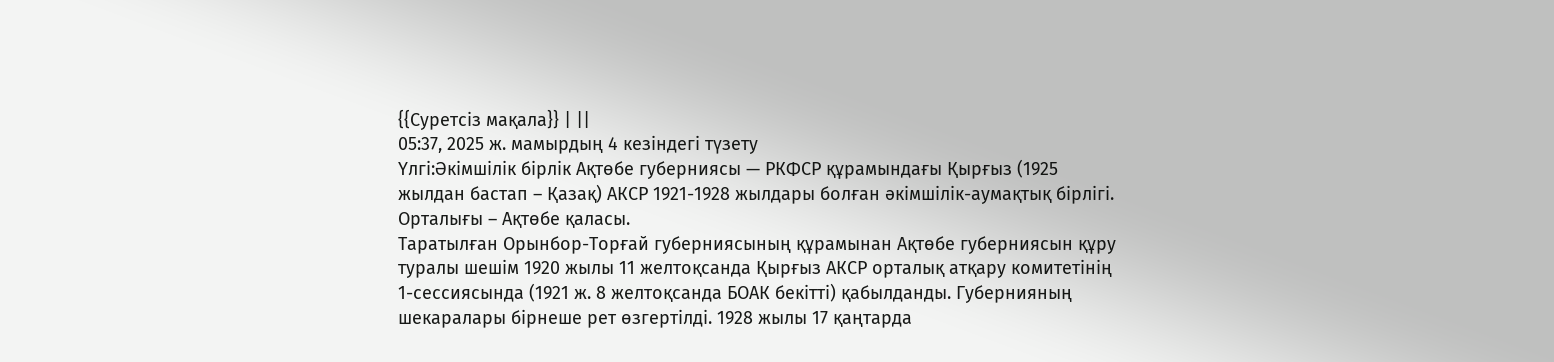{{Суретсіз мақала}} | ||
05:37, 2025 ж. мамырдың 4 кезіндегі түзету
Үлгі:Әкімшілік бірлік Ақтөбе губерниясы — РКФСР құрамындағы Қырғыз (1925 жылдан бастап – Қазақ) АКСР 1921-1928 жылдары болған әкімшілік-аумақтық бірлігі. Орталығы – Ақтөбе қаласы.
Таратылған Орынбор-Торғай губерниясының құрамынан Ақтөбе губерниясын құру туралы шешім 1920 жылы 11 желтоқсанда Қырғыз АКСР орталық атқару комитетінің 1-сессиясында (1921 ж. 8 желтоқсанда БОАК бекітті) қабылданды. Губернияның шекаралары бірнеше рет өзгертілді. 1928 жылы 17 қаңтарда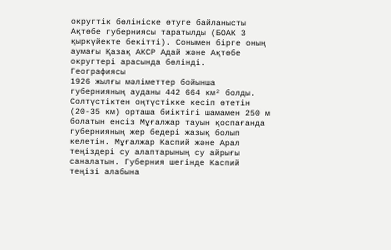округтік бөлініске өтуге байланысты Ақтөбе губерниясы таратылды (БОАК 3 қыркүйекте бекітті). Сонымен бірге оның аумағы Қазақ АКСР Адай және Ақтөбе округтері арасында бөлінді.
Географиясы
1926 жылғы мәліметтер бойынша губернияның ауданы 442 664 км² болды. Солтүстіктен оңтүстікке кесіп өтетін (20-35 км) орташа биіктігі шамамен 250 м болатын енсіз Мұғалжар тауын қоспағанда губернияның жер бедері жазық болып келетін. Мұғалжар Каспий және Арал теңіздері су алаптарының су айрығы саналатын. Губерния шегінде Каспий теңізі алабына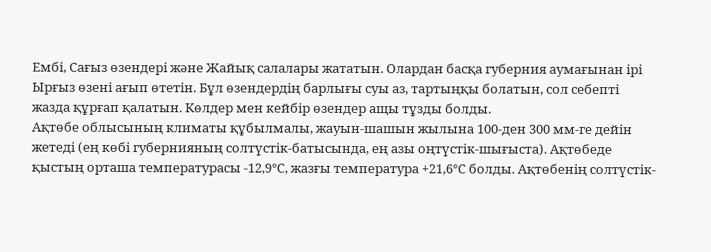Ембі, Сағыз өзендері және Жайық салалары жататын. Олардан басқа губерния аумағынан ірі Ырғыз өзені ағып өтетін. Бұл өзендердің барлығы суы аз, тартыңқы болатын, сол себепті жазда құрғап қалатын. Көлдер мен кейбір өзендер ащы тұзды болды.
Ақтөбе облысының климаты құбылмалы, жауын-шашын жылына 100-ден 300 мм-ге дейін жетеді (ең көбі губернияның солтүстік-батысында, ең азы оңтүстік-шығыста). Ақтөбеде қыстың орташа температурасы -12,9°С, жазғы температура +21,6°С болды. Ақтөбенің солтүстік-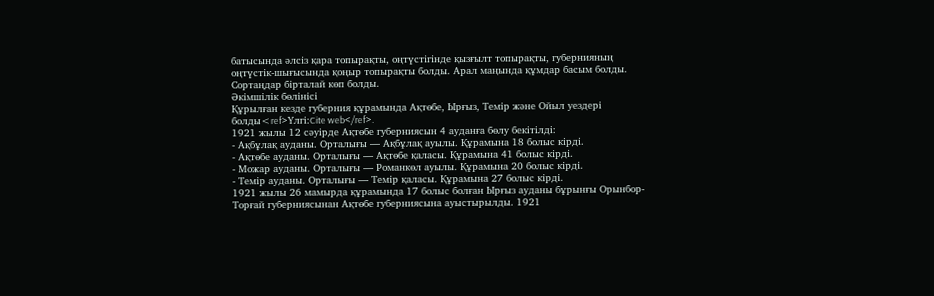батысында әлсіз қара топырақты, оңтүстігінде қызғылт топырақты, губернияның оңтүстік-шығысында қоңыр топырақты болды. Арал маңында құмдар басым болды. Сортаңдар бірталай көп болды.
Әкімшілік бөлінісі
Құрылған кезде губерния құрамында Ақтөбе, Ырғыз, Темір және Ойыл уездері болды<ref>Үлгі:Cite web</ref>.
1921 жылы 12 сәуірде Ақтөбе губерниясын 4 ауданға бөлу бекітілді:
- Ақбұлақ ауданы. Орталығы — Ақбұлақ ауылы. Құрамына 18 болыс кірді.
- Ақтөбе ауданы. Орталығы — Ақтөбе қаласы. Құрамына 41 болыс кірді.
- Можар ауданы. Орталығы — Романкөл ауылы. Құрамына 20 болыс кірді.
- Темір ауданы. Орталығы — Темір қаласы. Құрамына 27 болыс кірді.
1921 жылы 26 мамырда құрамында 17 болыс болған Ырғыз ауданы бұрынғы Орынбор-Торғай губерниясынан Ақтөбе губерниясына ауыстырылды. 1921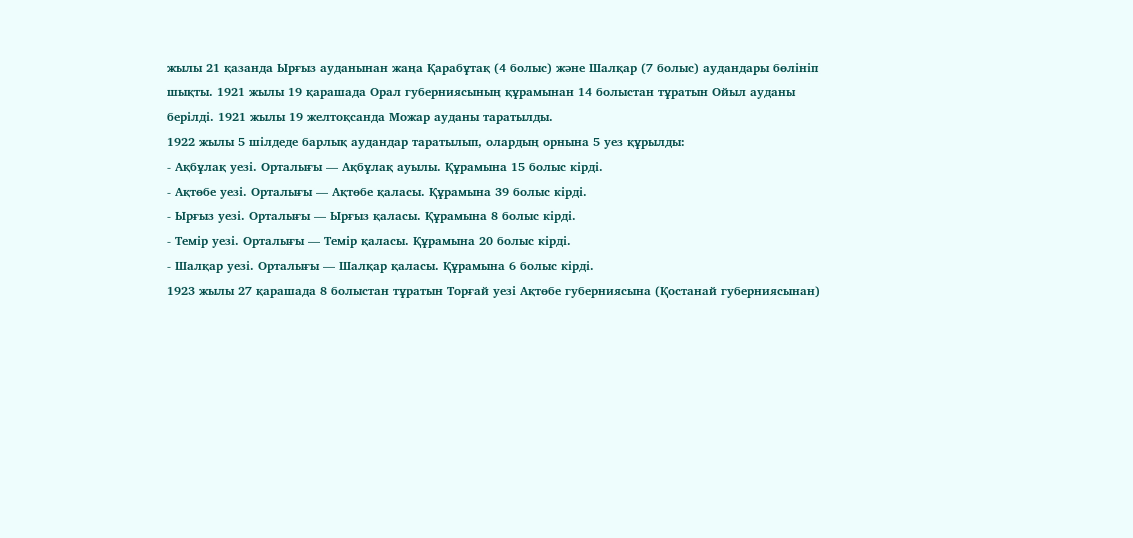жылы 21 қазанда Ырғыз ауданынан жаңа Қарабұтақ (4 болыс) және Шалқар (7 болыс) аудандары бөлініп шықты. 1921 жылы 19 қарашада Орал губерниясының құрамынан 14 болыстан тұратын Ойыл ауданы берілді. 1921 жылы 19 желтоқсанда Можар ауданы таратылды.
1922 жылы 5 шілдеде барлық аудандар таратылып, олардың орнына 5 уез құрылды:
- Ақбұлақ уезі. Орталығы — Ақбұлақ ауылы. Құрамына 15 болыс кірді.
- Ақтөбе уезі. Орталығы — Ақтөбе қаласы. Құрамына 39 болыс кірді.
- Ырғыз уезі. Орталығы — Ырғыз қаласы. Құрамына 8 болыс кірді.
- Темір уезі. Орталығы — Темір қаласы. Құрамына 20 болыс кірді.
- Шалқар уезі. Орталығы — Шалқар қаласы. Құрамына 6 болыс кірді.
1923 жылы 27 қарашада 8 болыстан тұратын Торғай уезі Ақтөбе губерниясына (Қостанай губерниясынан)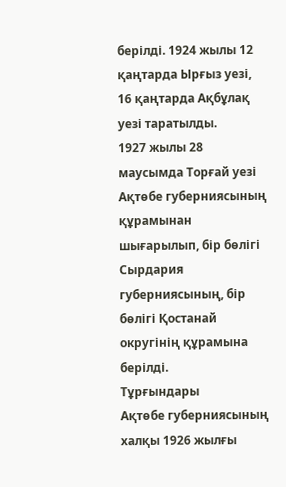берілді. 1924 жылы 12 қаңтарда Ырғыз уезі, 16 қаңтарда Ақбұлақ уезі таратылды.
1927 жылы 28 маусымда Торғай уезі Ақтөбе губерниясының құрамынан шығарылып, бір бөлігі Сырдария губерниясының, бір бөлігі Қостанай округінің құрамына берілді.
Тұрғындары
Ақтөбе губерниясының халқы 1926 жылғы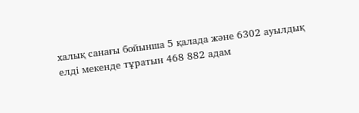халық санағы бойынша 5 қалада және 6302 ауылдық елді мекенде тұратын 468 882 адам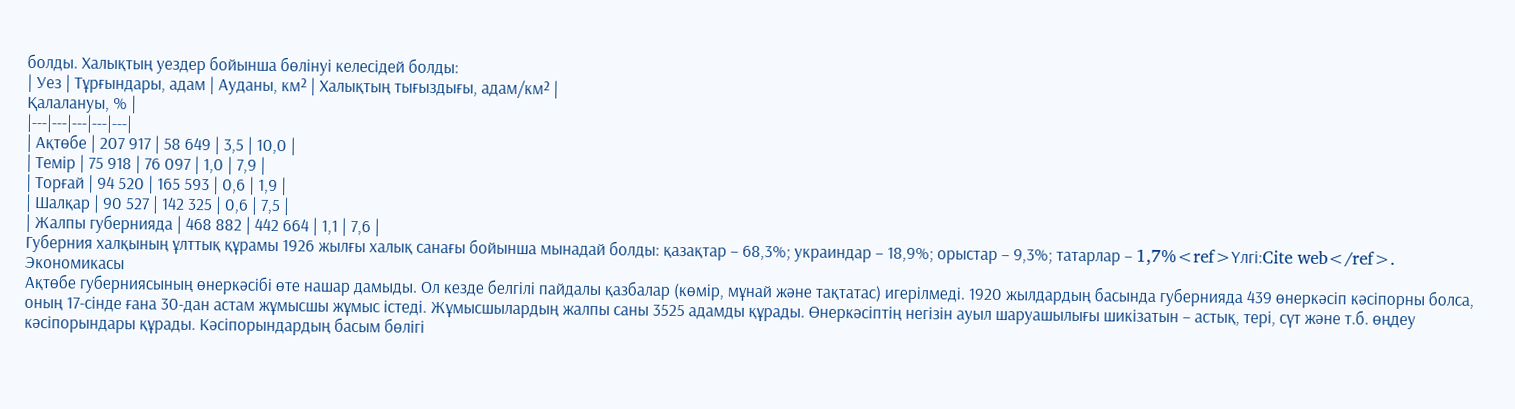болды. Халықтың уездер бойынша бөлінуі келесідей болды:
| Уез | Тұрғындары, адам | Ауданы, км² | Халықтың тығыздығы, адам/км² |
Қалалануы, % |
|---|---|---|---|---|
| Ақтөбе | 207 917 | 58 649 | 3,5 | 10,0 |
| Темір | 75 918 | 76 097 | 1,0 | 7,9 |
| Торғай | 94 520 | 165 593 | 0,6 | 1,9 |
| Шалқар | 90 527 | 142 325 | 0,6 | 7,5 |
| Жалпы губернияда | 468 882 | 442 664 | 1,1 | 7,6 |
Губерния халқының ұлттық құрамы 1926 жылғы халық санағы бойынша мынадай болды: қазақтар – 68,3%; украиндар – 18,9%; орыстар – 9,3%; татарлар – 1,7%<ref>Үлгі:Cite web</ref>.
Экономикасы
Ақтөбе губерниясының өнеркәсібі өте нашар дамыды. Ол кезде белгілі пайдалы қазбалар (көмір, мұнай және тақтатас) игерілмеді. 1920 жылдардың басында губернияда 439 өнеркәсіп кәсіпорны болса, оның 17-сінде ғана 30-дан астам жұмысшы жұмыс істеді. Жұмысшылардың жалпы саны 3525 адамды құрады. Өнеркәсіптің негізін ауыл шаруашылығы шикізатын – астық, тері, сүт және т.б. өңдеу кәсіпорындары құрады. Кәсіпорындардың басым бөлігі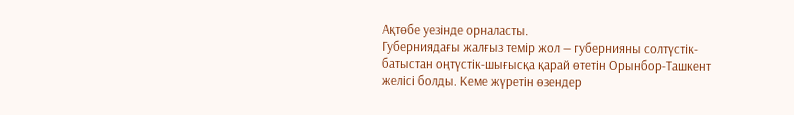Ақтөбе уезінде орналасты.
Губерниядағы жалғыз темір жол — губернияны солтүстік-батыстан оңтүстік-шығысқа қарай өтетін Орынбор-Ташкент желісі болды. Кеме жүретін өзендер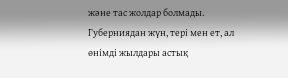және тас жолдар болмады. Губерниядан жүн, тері мен ет, ал өнімді жылдары астық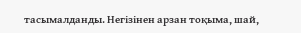тасымалданды. Негізінен арзан тоқыма, шай,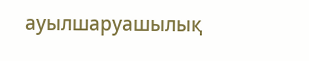ауылшаруашылық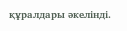құралдары әкелінді.